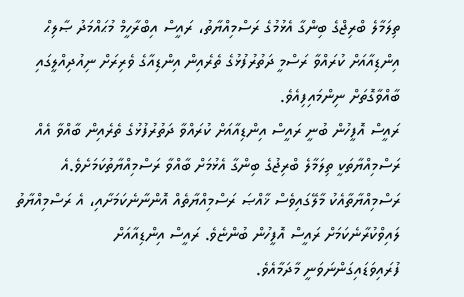ތިލަމާލެ ބްރިޖްގެ ބިންގާ އެޅުމުގެ ރަސްމިއްޔާތު، ރައީސް އިބްރާހީމް މުޙައްމަދު ޞާލިޙް އިންޑިއާއަށް ކުރައްވާ ރަސްމީ ދަތުރުފުޅުގެ ތެރެއިން އިންޑިއާގެ ވެރިރަށް ނިއުދިއްލީގައި ބާއްވާގޮތަށް ނިންމައިފިއެވެ.
ރައީސް އޮފީހުން ބުނީ ރައީސް އިންޑިއާއަށް ކުރައްވާ ދަތުރުފުޅުގެ ތެރެއިން ބާއްވާ އެއް ރަސްމިއްޔާތަކީ ތިލަމާލެ ބްރިޖުގެ ބިންގާ އެޅުމަށް ބާއްވާ ރަސްމިއްޔާތުކަމަށެވެ.އެ ރަސްމިއްޔާތާއެކު މާލޭގައިވެސް ޚާއްޞަ ރަސްމިއްޔާތެއް އޮންނާނެކަމަށާއި، އެ ރަސްމިއްޔާތު ލައިވްކުރާނެކަމަށް ރައީސް އޮފީހުން ބުންޏެވެ. ރައީސް އިންޑިއާއަށް ފުރައިވަޑައިގަންނަވަނީ މާދަމާއެވެ.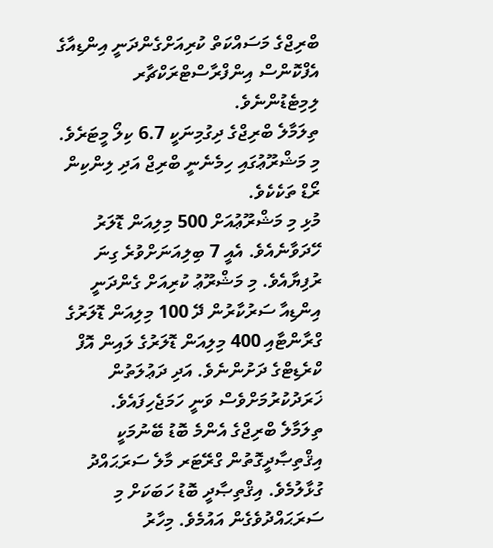ބްރިޖްގެ މަސައްކަތް ކުރިއަށްގެންދަނީ އިންޑިއާގެ އެފްކޮންސް އިންފްރާސްޓްރަކްޗާރ ލިމިޓެޑުންނެވެ.
ތިލަމާލެ ބްރިޖްގެ ދިގުމިނަކީ 6.7 ކިލޯ މީޓަރެވެ. މި މަޝްރޫޢުގައި ހިމެނެނީ ބްރިޖް އަދި ލިންކިން ރޯޑް ތަކެކެވެ.
މުޅި މި މަޝްރޫޢުއަށް 500 މިލިއަން ޑޮލަރު ހޭދަވާނެއެވެ. އެއީ 7 ބިލިއަނަށްވުރެ ގިނަ ރުފިޔާއެވެ. މި މަޝްރޫޢު ކުރިއަށް ގެންދަނީ އިންޑިއާ ސަރުކާރުން ދޭ 100 މިލިއަން ޑޮލަރުގެ ގްރާންޓާއި 400 މިލިއަން ޑޮލަރުގެ ލައިން އޮފް ކްރެޑިޓްގެ ދަށުންނެވެ. އަދި ދަޢުލަތުން ޚަރަދުކުރުމަށްވެސް ވަނީ ހަމަޖެހިފައެވެ.
ތިލަމާލެ ބްރިޖްގެ އެންމެ ބޮޑު ބޭނުމަކީ އިޤްތިޞާދީގޮތުން ގްރޭޓަރ މާލެ ސަރަޙައްދު ގުޅާލުމެވެ. އިޤްތިޞާދީ ބޮޑު ހަބަކަށް މި ސަރަޙައްދުވެގެން އައުމެވެ. މިހާރު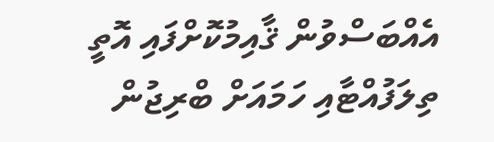އެއްބަސްވުން ޤާއިމުކޮށްފައި އޮތީ ތިލަފުއްޓާއި ހަމައަށް ބްރިޖުން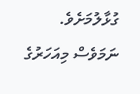ގުޅާލުމަށެވެ.
ނަމަވެސް މިއަހަރުގެ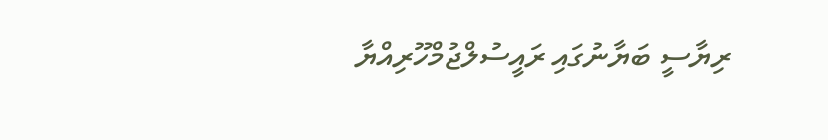ރިޔާސީ ބަޔާނުގައި ރައީސުލްޖުމްހޫރިއްޔާ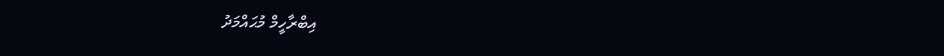އިބްރާހީމް މުޙައްމަދު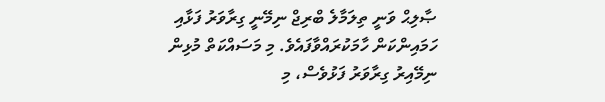ޞާލިޙް ވަނީ ތިލަމާލެ ބްރިޖް ނިމޭނީ ގިރާވަރު ފަޅާއި ހަމައިންކަން ހާމަކުރައްވާފައެވެ. މި މަސައްކަތް މުޅިން ނިމޭއިރު ގިރާވަރު ފަޅުވެސް، މި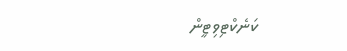ކަނެކްޓިވިޓީން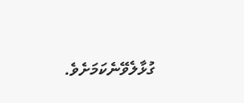ގުޅާލެވޭނެކަމަށެވެ.